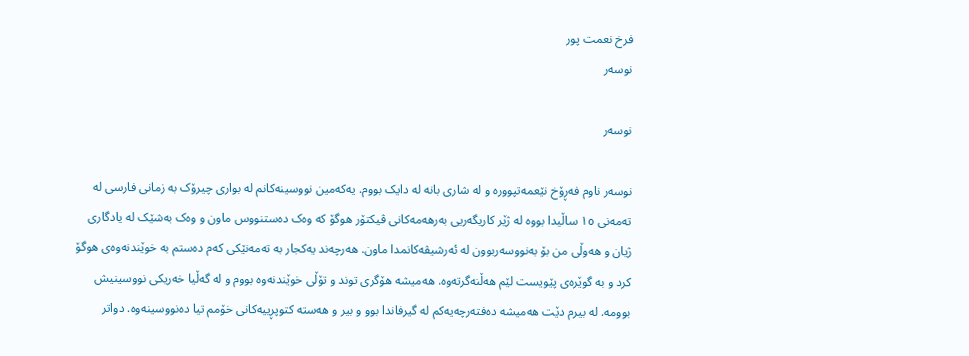فرخ نعمت پور
نوسەر

نوسەر

نوسەر ناوم فەڕۆخ نێعمەتپوورە و لە شاری بانە لە دایک بووم. یەکەمین نووسینەکانم لە بواری چیرۆک بە زمانی فارسی لە تەمەنی ١٥ ساڵیدا بووە لە ژێر کاریگەریی بەرهەمەکانی ڤیکتۆر هوگۆ کە وەک دەستنووس ماون و وەک بەشێک لە یادگاری ژیان و هەوڵی من بۆ بەنووسەربوون لە ئەرشیڤەکانمدا ماون. هەرچەند یەکجار بە تەمەنێکی کەم دەستم بە خوێندنەوەی هوگۆ کرد و بە گوێرەی پێویست لێم هەڵنەگرتەوە. هەمیشە هۆگری توند و تۆڵی خوێندنەوە بووم و لە گەڵیا خەریکی نووسینیش بوومە. لە بیرم دێت هەمیشە دەفتەرچەیەکم لە گیرفاندا بوو و بیر و هەستە کتوپڕییەکانی خۆمم تیا دەنووسینەوە. دواتر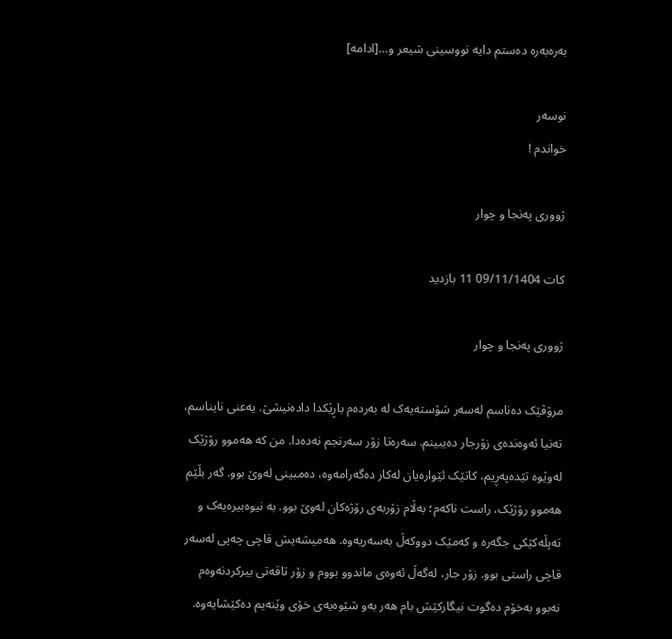بەرەبەرە دەستم دایە نووسینی شیعر و…[ادامه]

نوسەر
خواندم !

ژووری پەنجا و چوار

کات 09/11/1404 11 بازدید

ژووری پەنجا و چوار

مرۆڤێک دەناسم لەسەر شۆستەیەک لە بەردەم باڕێکدا دادەنیشێ. یەعنی نایناسم، تەنیا ئەوەندەی زۆرجار دەیبینم. سەرەتا زۆر سەرنجم نەدەدا. من کە هەموو رۆژێک لەوێوە تێدەپەڕیم، کاتێک ئێوارەیان لەکار دەگەرامەوە، دەمبینی لەوێ بوو. گەر بڵێم هەموو رۆژێک، راست ناکەم؛ بەڵام زۆربەی رۆژەکان لەوێ بوو. بە نیوەبیرەیەک و تەپڵەکێکی جگەرە و کەمێک دووکەڵ بەسەریەوە. هەمیشەیش قاچی چەپی لەسەر قاچی راستی بوو. زۆر جار، لەگەڵ ئەوەی ماندوو بووم و زۆر تاقەتی بیرکردنەوەم نەبوو بەخۆم دەگوت نیگارکێش بام هەر بەو شێوەیەی خۆی وێنەیم دەکێشایەوە.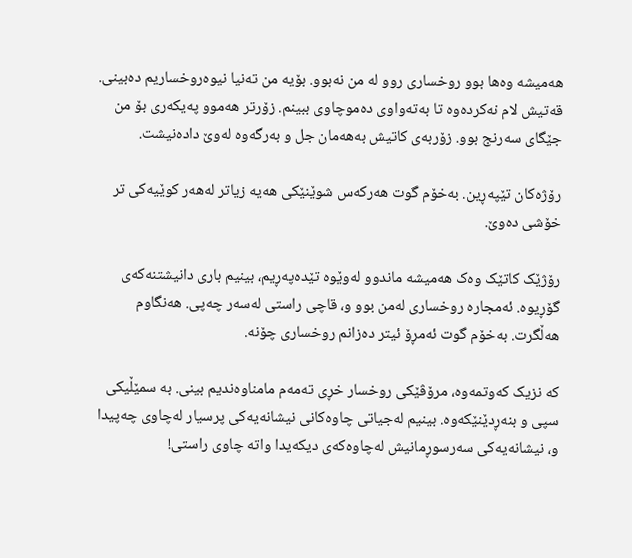هەمیشە وەها بوو روخساری روو لە من نەبوو. بۆیە من تەنیا نیوەروخساریم دەبینی. قەتیش لام نەکردەوە تا بەتەواوی دەموچاوی ببینم. زۆرتر هەموو پەیکەری بۆ من جێگای سەرنج بوو. زۆربەی کاتیش بەهەمان جل و بەرگەوە لەوێ دادەنیشت.

رۆژەکان تێپەڕین. بەخۆم گوت هەرکەس شوێنێکی هەیە زیاتر لەهەر کوێیەکی تر خۆشی دەوێ.

رۆژێک کاتێک وەک هەمیشە ماندوو لەوێوە تێدەپەڕیم، بینیم باری دانیشتنەکەی گۆڕیوە. ئەمجارە روخساری لەمن بوو و، قاچی راستی لەسەر چەپی. هەنگاوم هەڵگرت. بەخۆم گوت ئەمڕۆ ئیتر دەزانم روخساری چۆنە.

کە نزیک کەوتمەوە، مرۆڤێکی روخسار خڕی تەمەم مامناوەندیم بینی. بە سمێڵیکی سپی و بنەڕدێنێکەوە. بینیم لەجیاتی چاوەکانی نیشانەیەکی پرسیار لەچاوی چەپیدا و، نیشانەیەکی سەرسوڕمانیش لەچاوەکەی دیکەیدا واتە چاوی راستی!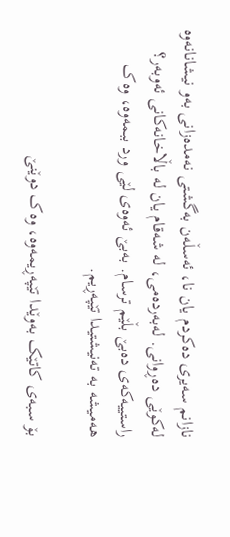نازانم سەیری دەکردم یان نا، ئەسڵەن بەگشتی نەمدەزانی بەو نیشانانەوە لەکوێی دەڕوانی. لەبەردەمی، لە شەقام یان لە باڵاخانەکانی ئەوبەر؟ راستییەکەی دەبێ بڵێم ترسام. بەبێ ئەوەی لێی ورد ببمەوە، وەک هەمیشە بە تەنیشتیدا تێپەڕیم.

بۆ سبەی کاتێک بەوێدا تێپەڕیمەوە، وەک دوێنێ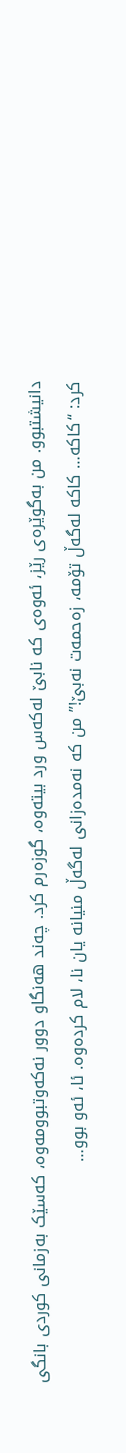دانیشتبوو. من بەگوێرەی رێز، ئەوەی کە نابێ لەکەس ورد بیتەوە، گوزەرم کرد. چەند هەنگاو دوور نەکەوتبوومەوە، کەسێک بەزمانی کوردی بانگی کرد: “کاکە… کاکە لەگەڵ تۆمە، زەحمەت نەبێ!” من کە نەمدەزانی لەگەڵ منیانە یان نا، لام کردەوە. ئا، ئەو بوو…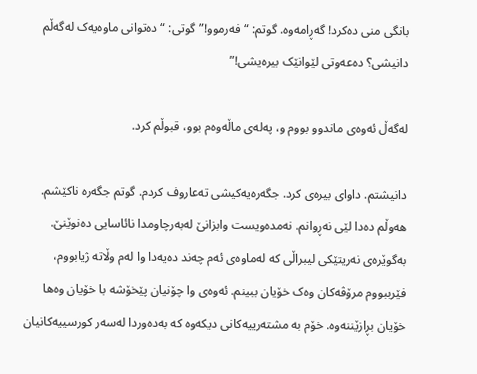بانگی منی دەکرد! گەڕامەوە. گوتم: “فەرموو!” گوتی: “دەتوانی ماوەیەک لەگەڵم دانیشی؟ دەعەوتی لێوانێک بیرەیشی!”

لەگەڵ ئەوەی ماندوو بووم و، پەلەی ماڵەوەم بوو، قبوڵم کرد.

دانیشتم. داوای بیرەی کرد. جگەرەیەکیشی تەعاروف کردم. گوتم جگەرە ناکێشم. هەوڵم دەدا لێی نەڕوانم. نەمدەویست وابزانێ لەبەرچاومدا نائاسایی دەنوێنێ. بەگوێرەی نەریتێکی لیبراڵی کە لەماوەی ئەم چەند دەیەدا وا لەم وڵاتە ژیابووم، فێرببووم مرۆڤەکان وەک خۆیان ببینم. ئەوەی وا چۆنیان پێخۆشە با خۆیان وەها خۆیان بڕازێننەوە. خۆم بە مشتەرییەکانی دیکەوە کە بەدەوردا لەسەر کورسییەکانیان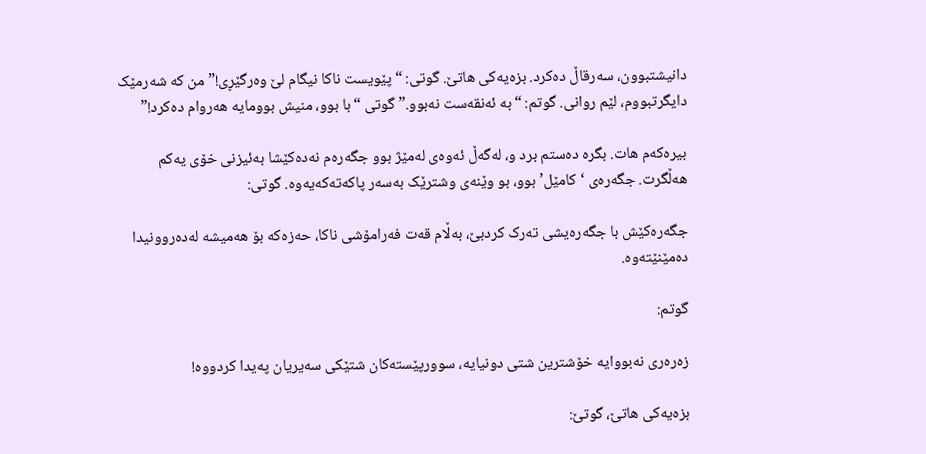دانیشتبوون، سەرقاڵ دەکرد. بزەیەکی هاتێ. گوتی: “پێویست ناکا نیگام لێ وەرگێڕی!” من کە شەرمێک دایگرتبووم، لێم روانی. گوتم: “بە ئەنقەست نەبوو.” گوتی “با بوو، منیش بوومایە هەروام دەکرد!”

بیرەکەم هات. بگرە دەستم برد و، لەگەڵ ئەوەی لەمێژ بوو جگەرەم نەدەکێشا بەئیزنی خۆی یەکم هەڵگرت. جگەرەی ‘کامێل’ بوو، بو وێنەی وشترێک بەسەر پاکەتەکەیەوە. گوتی:

جگەرەکێش با جگەرەیشی تەرک کردبێ، بەڵام قەت فەرامۆشی ناکا، حەزەکە بۆ هەمیشە لەدەروونیدا دەمێنێتەوە.

گوتم:

زەرەری نەبووایە خۆشترین شتی دونیایە، سوورپێستەکان شتێکی سەیریان پەیدا کردووە!

بزەیەکی هاتێ، گوتێ: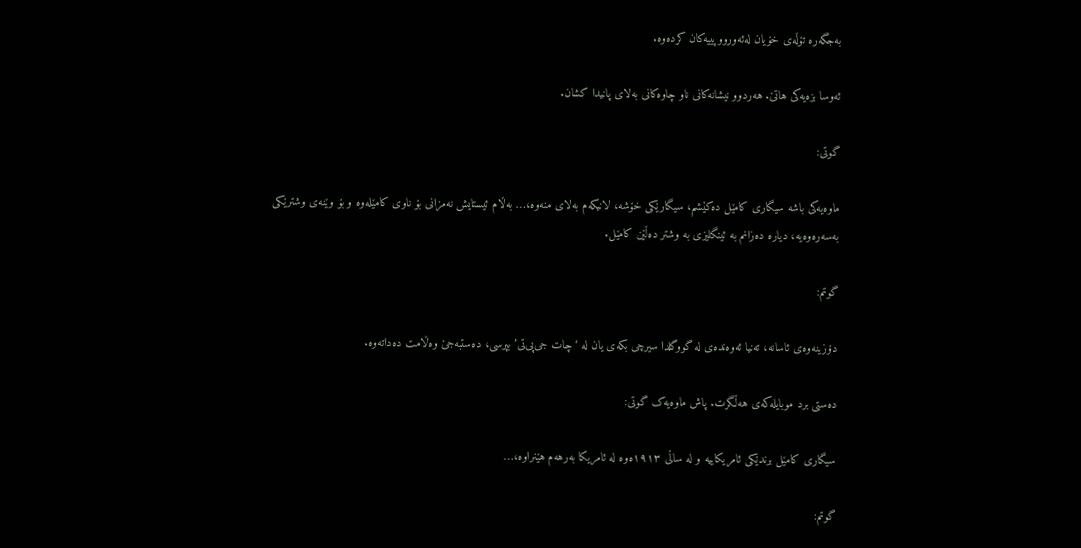بەجگەرە تۆڵەی خۆیان لەئەورووپییەکان کردەوە.

ئەوسا بزەیەکی هاتێ. هەردوو نیشانەکانی ناو چاوەکانی بەلای پانیدا کشان.

گوتی:

ماوەیەکی باشە سیگاری کامێل دەکێشم، سیگارێکی خۆشە، لانیکەم بەلای منەوە،… بەڵام ئیستایش نەمزانی بۆ ناوی کامێلەوە و بۆ وێنەی وشترێکی بەسەرەوەیە، دیارە دەزانم بە ئینگلیزی بە وشتر دەڵێن کامێل.

گوتم:

دۆزینەوەی ئاسانە، تەنیا ئەوەندەی لە گووگلدا سیرچی بکەی یان لە ‘چات جی‌پی‌تی’ بپرسی، دەستبەجێ وەڵامت دەداتەوە.

دەستی برد موبایلەکەی هەڵگرت. پاش ماوەیەک گوتی:

سیگاری کامێل برندێکی ئامریکاییە و لە ساڵی ۱۹۱۳ەوە لە ئامریکا بەرهەم هێنراوە،…

گوتم: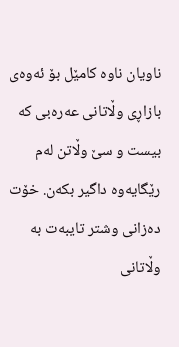ناویان ناوە کامێل بۆ ئەوەی بازاڕی وڵاتانی عەرەبی کە بیست و سێ وڵاتن لەم رێگایەوە داگیر بکەن. خۆت دەزانی وشتر تایبەت بە وڵاتانی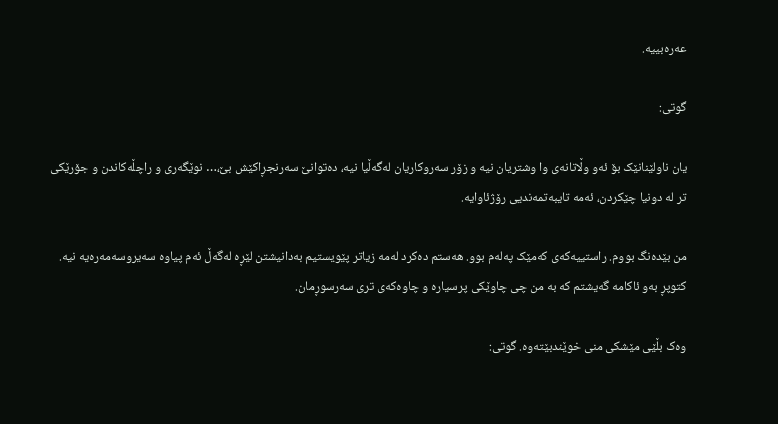عەرەبییە.

گوتی:

یان ناولێنانێک بۆ ئەو وڵاتانەی وا وشتریان نیە و زۆر سەروکاریان لەگەڵیا نیە، دەتوانێ سەرنجڕاکێش بێ،… نوێگەری و راچڵەکاندن و جۆرێکی تر لە دونیا چێکردن، ئەمە تایبەتمەندیی رۆژئاوایە.

من بێدەنگ بووم. راستییەکەی کەمێک پەلەم بوو. هەستم دەکرد لەمە زیاتر پێویستیم بەدانیشتن لێڕە لەگەڵ ئەم پیاوە سەیروسەمەرەیە نیە. کتوپڕ بەو ئاکامە گەیشتم کە بە من چی چاوێکی پرسیارە و چاوەکەی تری سەرسوڕمان.

وەک بڵێی مێشکی منی خوێندبێتەوە. گوتی: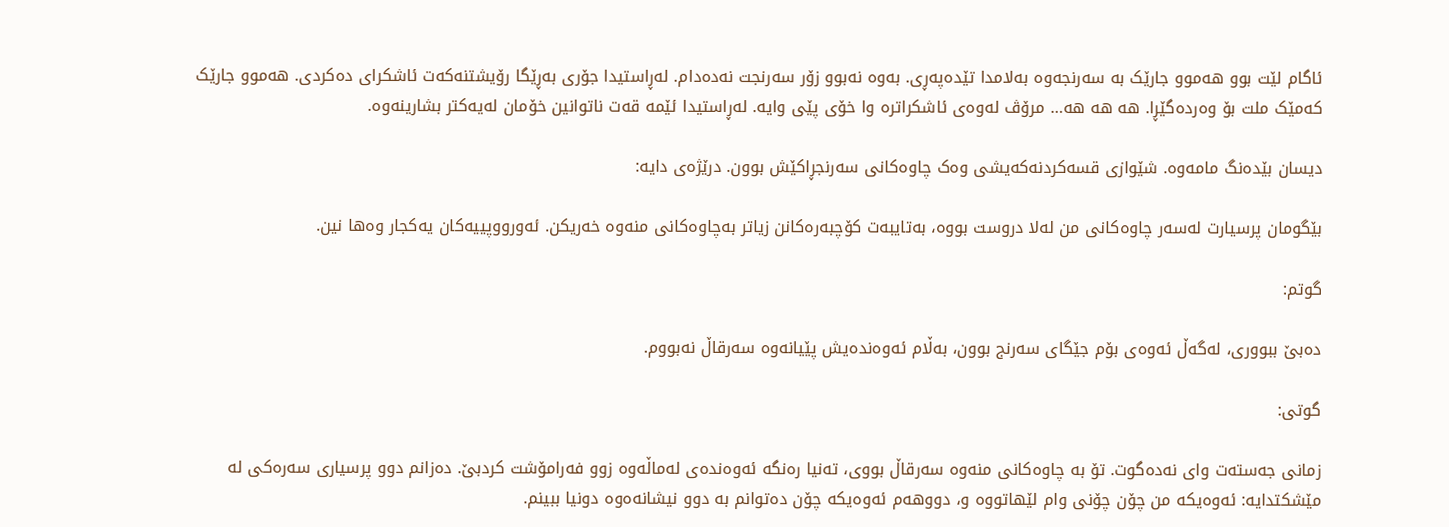ئاگام لێت بوو هەموو جارێک بە سەرنجەوە بەلامدا تێدەپەڕی. بەوە نەبوو زۆر سەرنجت نەدەدام. لەڕاستیدا جۆری بەڕێگا رۆیشتنەکەت ئاشکرای دەکردی. هەموو جارێک کەمێک ملت بۆ وەردەگێڕا. هە هە هە… مرۆڤ لەوەی ئاشکراترە وا خۆی پێی وایە. لەڕاستیدا ئێمە قەت ناتوانین خۆمان لەیەکتر بشارینەوە.

دیسان بێدەنگ مامەوە. شێوازی قسەکردنەکەیشی وەک چاوەکانی سەرنجڕاکێش بوون. درێژەی دایە:

بێگومان پرسیارت لەسەر چاوەکانی من لەلا دروست بووە، بەتایبەت کۆچبەرەکانن زیاتر بەچاوەکانی منەوە خەریکن. ئەورووپییەکان یەکجار وەها نین.

گوتم:

دەبێ ببووری، لەگەڵ ئەوەی بۆم جێگای سەرنج بوون، بەڵام ئەوەندەیش پێیانەوە سەرقاڵ نەبووم.

گوتی:

زمانی جەستەت وای نەدەگوت. تۆ بە چاوەکانی منەوە سەرقاڵ بووی، تەنیا رەنگە ئەوەندەی لەماڵەوە زوو فەرامۆشت کردبێ. دەزانم دوو پرسیاری سەرەکی لە مێشکتدایە: ئەوەیکە من چۆن چۆنی وام لێهاتووە و، دووهەم ئەوەیکە چۆن دەتوانم بە دوو نیشانەەوە دونیا ببینم.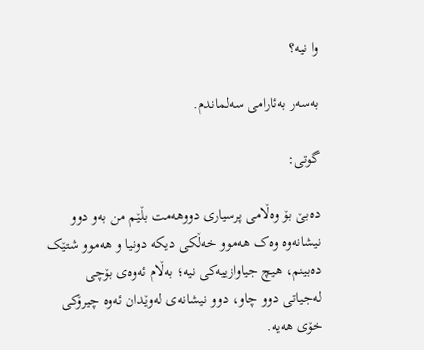وا نیە؟

بەسەر بەئارامی سەلماندم.

گوتی:

دەبێ بۆ وەڵامی پرسیاری دووهەمت بڵێم من بەو دوو نیشانەوە وەک هەموو خەڵکی دیکە دونیا و هەموو شتێک دەبینم، هیچ جیاوازییەکی نیە؛ بەڵام ئەوەی بۆچی لەجیاتی دوو چاو، دوو نیشانەی لەوێدان ئەوە چیرۆکی خۆی هەیە.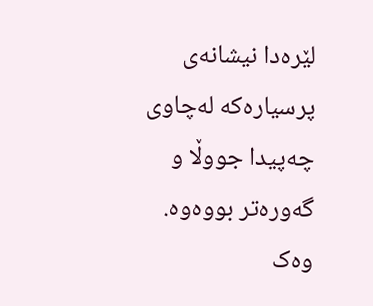لێرەدا نیشانەی پرسیارەکە لەچاوی چەپیدا جووڵا و گەورەتر بووەوە. وەک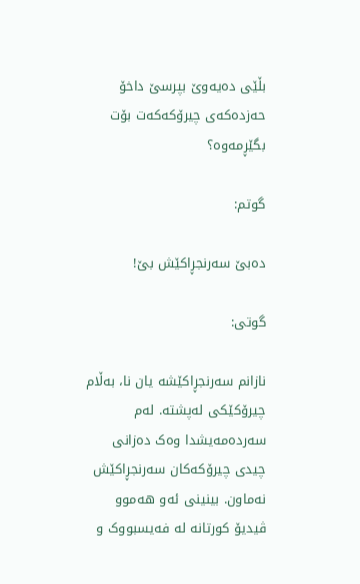بڵێی دەیەوێ بپرسێ داخۆ حەزدەکەی چیرۆکەکەت بۆت بگێڕمەوە؟

گوتم:

دەبێ سەرنجڕاکێش بێ!

گوتی:

نازانم سەرنجڕاکێشە یان نا، بەڵام چیرۆکێکی لەپشتە. لەم سەردەمەیشدا وەک دەزانی چیدی چیرۆکەکان سەرنجڕاکێش نەماون. بینینی ئەو هەموو ڤیدیۆ کورتانە لە فەیسبووک و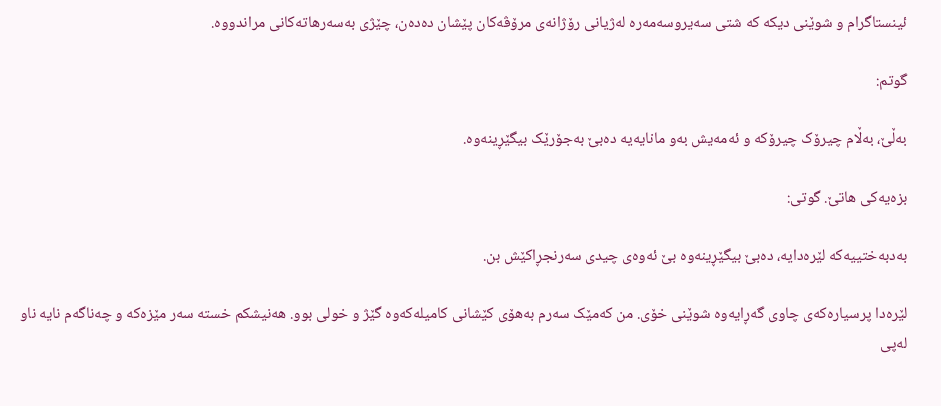ئینستاگرام و شوێنی دیکە کە شتی سەیروسەمەرە لەژیانی رۆژانەی مرۆڤەکان پێشان دەدەن، چێژی بەسەرهاتەکانی مراندووە.

گوتم:

بەڵێ، بەڵام چیرۆک چیرۆکە و ئەمەیش بەو مانایەیە دەبێ بەجۆرێک بیگێڕینەوە.

بزەیەکی هاتێ. گوتی:

بەدبەختییەکە لێرەدایە، دەبێ بیگێڕینەوە بێ ئەوەی چیدی سەرنجڕاکێش بن.

لێرەدا پرسیارەکەی چاوی گەڕایەوە شوێنی خۆی. من کەمێک سەرم بەهۆی کێشانی کامیلەکەوە گێژ و خولی بوو. هەنیشکم خستە سەر مێزەکە و چەناگەم نایە ناو لەپی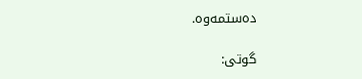دەستمەوە.

گوتی: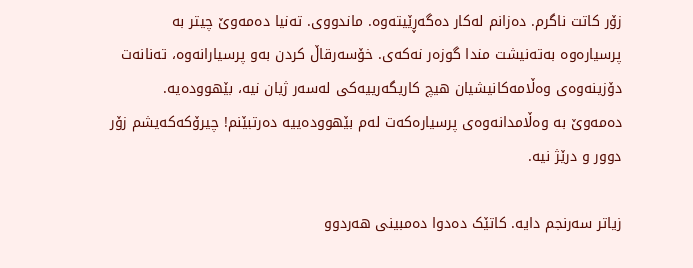زۆر کاتت ناگرم. دەزانم لەکار دەگەڕێیتەوە. ماندووی. تەنیا دەمەوێ چیتر بە پرسیارەوە بەتەنیشت مندا گوزەر نەکەی. خۆسەرقاڵ کردن بەو پرسیارانەوە، تەنانەت دۆزینەوەی وەڵامەکانیشیان هیچ کاریگەرییەکی لەسەر ژیان نیە، بێهوودەیە. دەمەوێ بە وەڵامدانەوەی پرسیارەکەت لەم بێهوودەییە دەرتبێنم! چیرۆکەکەیشم زۆر دوور و درێژ نیە.

زیاتر سەرنجم دایە. کاتێک دەدوا دەمبینی هەردوو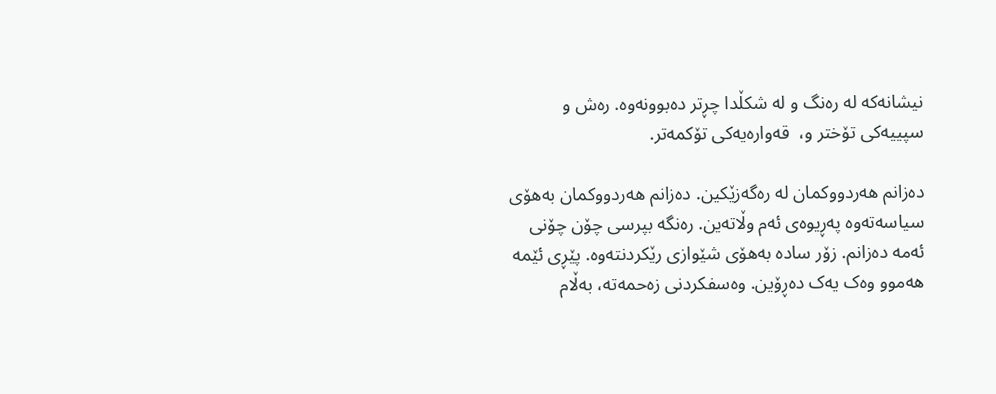نیشانەکە لە رەنگ و لە شکڵدا چڕتر دەبوونەوە. رەش و سپییەکی تۆختر و،  قەوارەیەکی تۆکمەتر.

دەزانم هەردووکمان لە رەگەزێکین. دەزانم هەردووکمان بەهۆی سیاسەتەوە پەڕیوەی ئەم وڵاتەین. رەنگە بپرسی چۆن چۆنی ئەمە دەزانم. زۆر سادە بەهۆی شێوازی رێکردنتەوە. پێڕی ئێمە هەموو وەک یەک دەڕۆین. وەسفکردنی زەحمەتە، بەڵام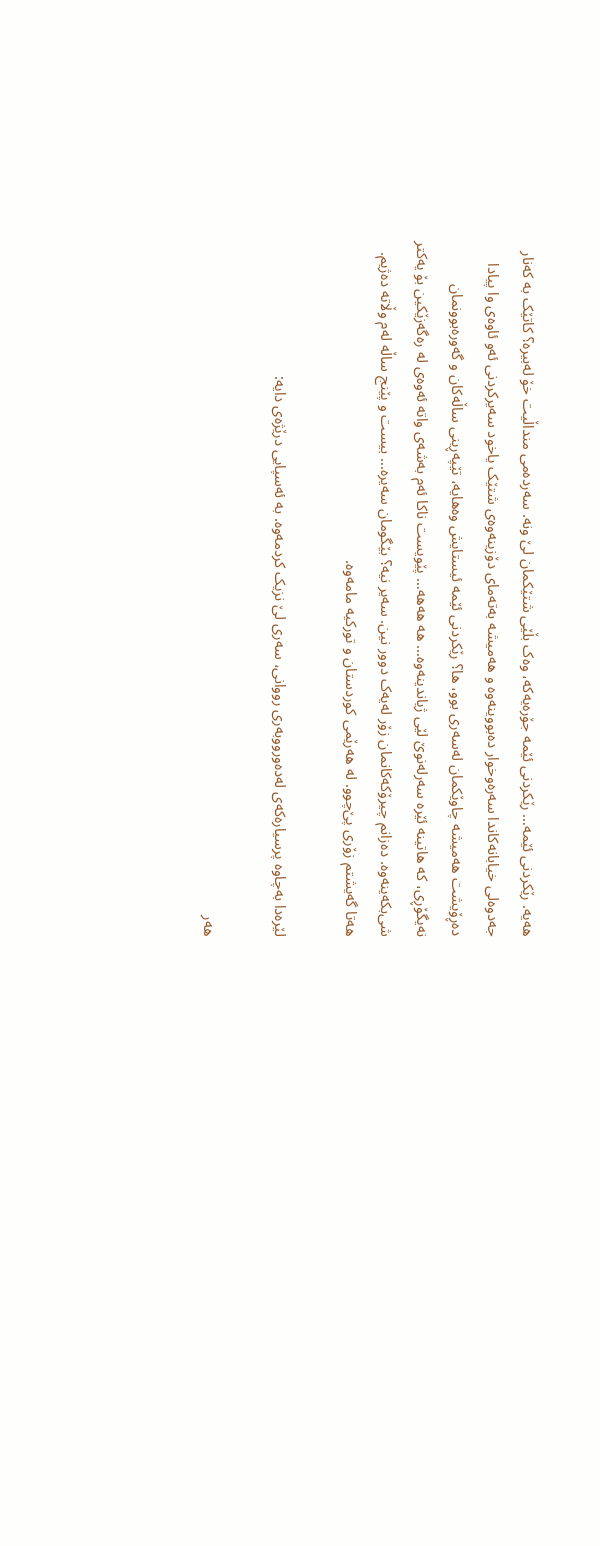هەیە. رێکردنی ئێمە… رێکردنی ئێمە جۆرەیەکە، وەک بڵێی شتێکمان لێ ونە. سەردەمی منداڵیت خۆ لەبیرە؟ کاتێک بە کەنار جەدوەلی خیابانەکاندا سەرەوخوار دەبووینەوە و هەمیشە بەتەمای دۆزینەوەی شتێک یاخود سەیرکردنی ئەو ئاوەی وا پیادا دەڕۆیشت هەمیشە چاوێکمان لەسەری بوو، ها؟ رێکردنی ئێمە ئیستایش وەهایە، تێپەڕینی ساڵەکان و گەورەبوونمان نەیگۆڕی، کە هاتینە ئێرە سەرلەنوێ لێی ژیاندینەوە… هە هەهە… پێویست ناکا ئەم بەشەی واتە ئەوەی لە رەگەزێکین بۆ یەکتر شی‌بکەینەوە. دەزانم چیرۆکەکانمان زۆر لەیەک دوور نین. سەیر نیە؟ بێگومان سەیرە… بیست و پێنج ساڵە لەم وڵاتە دەژیم. هەتا گەیشتم زۆری پێ‌چوو. لە هەرێمی کوردستان و تورکیە مامەوە.

لێرەدا بەچاوە پرسیارەکەی لەدەورووبەری رووانی، سەری لێ نزیک کردمەوە. بە ئەسپایی درێژەی دایە:

هەر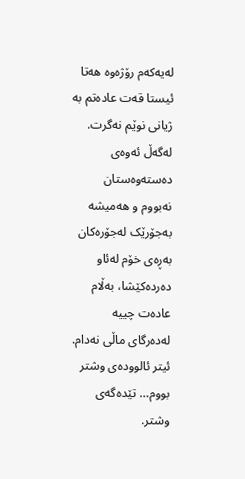لەیەکەم رۆژەوە هەتا ئیستا قەت عادەتم بە ژیانی نوێم نەگرت. لەگەڵ ئەوەی دەستەوەستان نەبووم و هەمیشە بەجۆرێک لەجۆرەکان بەڕەی خۆم لەئاو دەردەکێشا، بەڵام عادەت چییە لەدەرگای ماڵی نەدام. ئیتر ئالوودەی وشتر بووم… تێدەگەی وشتر.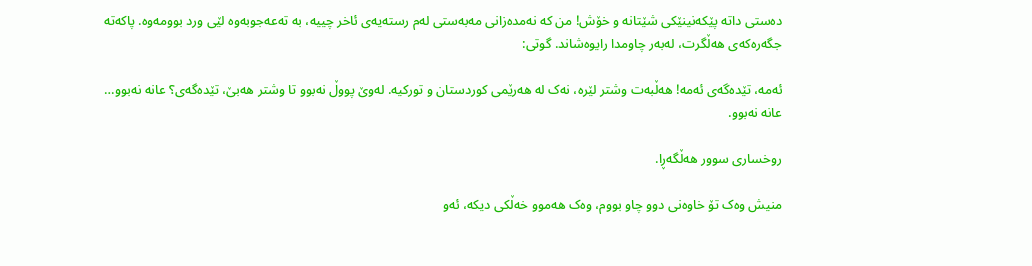دەستی داتە پێکەنینێکی شێتانە و خۆش! من کە نەمدەزانی مەبەستی لەم رستەیەی ئاخر چییە، بە تەعەجوبەوە لێی ورد بوومەوە. پاکەتە جگەرەکەی هەڵگرت، لەبەر چاومدا رایوەشاند. گوتی:

ئەمە، تێدەگەی ئەمە! هەڵبەت وشتر لێرە، نەک لە هەرێمی کوردستان و تورکیە. لەوێ پووڵ نەبوو تا وشتر هەبێ، تێدەگەی؟ عانە نەبوو… عانە نەبوو.

روخساری سوور هەڵگەڕا.

منیش وەک تۆ خاوەنی دوو چاو بووم، وەک هەموو خەڵکی دیکە، ئەو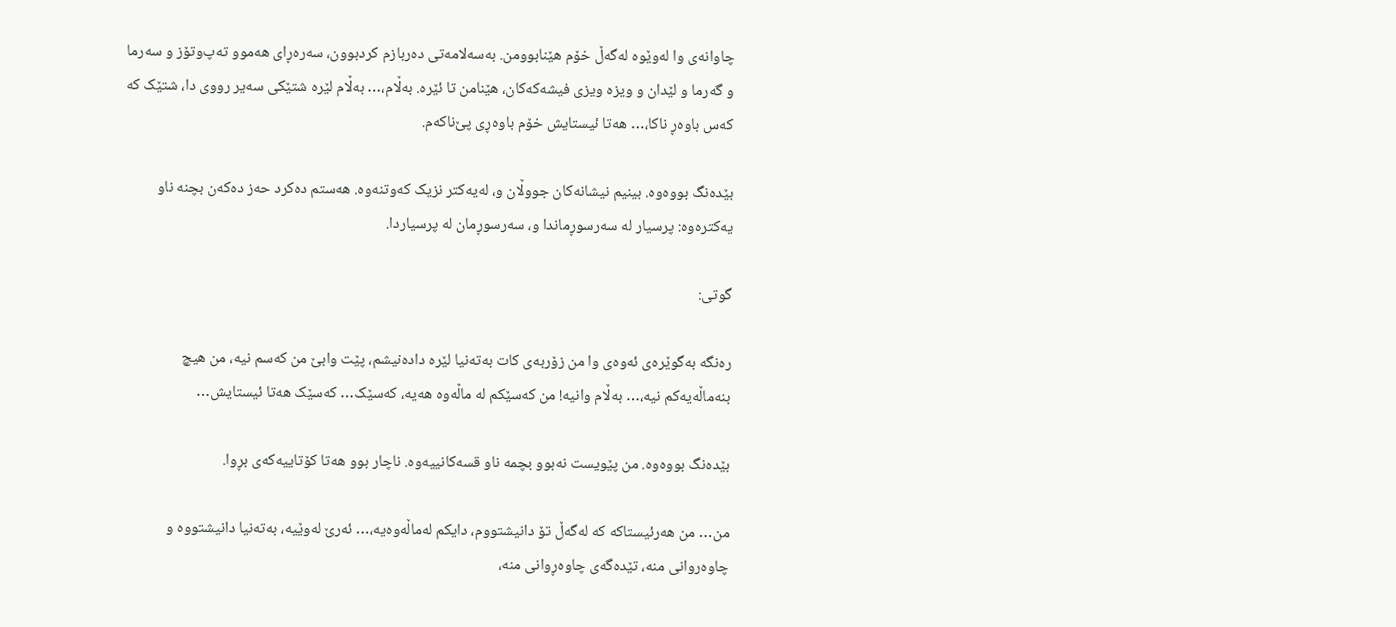چاوانەی وا لەوێوە لەگەڵ خۆم هێنابوومن. بەسەلامەتی دەربازم کردبوون، سەرەڕای هەموو تەپ‌وتۆز و سەرما و گەرما و لێدان و ویزە ویزی فیشەکەکان، هێنامن تا ئێرە. بەڵام،… بەڵام لێرە شتێکی سەیر رووی دا، شتێک کە کەس باوەڕ ناکا،… هەتا ئیستایش خۆم باوەڕی پێ‌ناکەم.

بێدەنگ بووەوە. بینیم نیشانەکان جووڵان و، لەیەکتر نزیک کەوتنەوە. هەستم دەکرد حەز دەکەن بچنە ناو یەکترەوە: پرسیار لە سەرسوڕماندا و، سەرسوڕمان لە پرسیاردا.

گوتی:

رەنگە بەگوێرەی ئەوەی وا من زۆربەی کات بەتەنیا لێرە دادەنیشم، پێت وابێ من کەسم نیە، من هیچ بنەماڵەیەکم نیە،… بەڵام وانیە! من کەسێکم لە ماڵەوە هەیە، کەسێک… کەسێک هەتا ئیستایش…

بێدەنگ بووەوە. من پێویست نەبوو بچمە ناو قسەکانییەوە. ناچار بوو هەتا کۆتاییەکەی بڕوا.

من… من هەرئیستاکە کە لەگەڵ تۆ دانیشتووم، دایکم لەماڵەوەیە،… ئەرێ لەوێیە، بەتەنیا دانیشتووە و چاوەروانی منە، تێدەگەی چاوەڕوانی منە،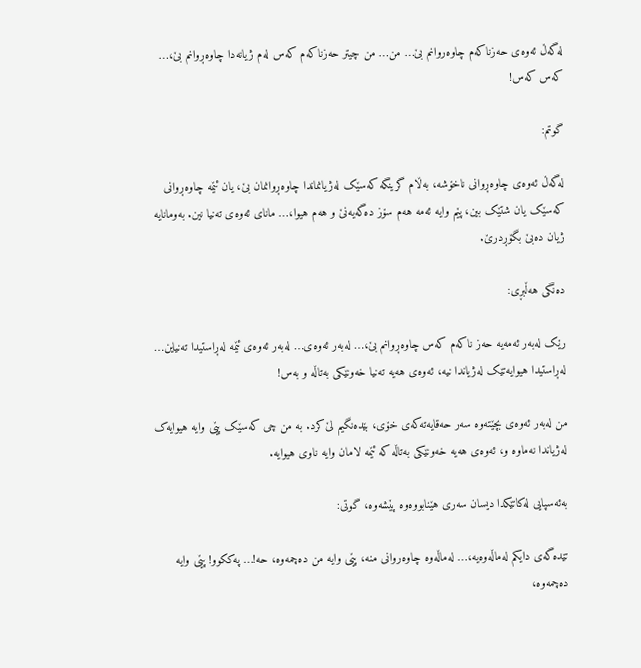لەگەڵ ئەوەی حەزناکەم چاوەروانم بێ… من… من چیتر حەزناکەم کەس لەم ژیانەدا چاوەڕوانم بێ،… کەس کەس!

گوتم:

لەگەڵ ئەوەی چاوەڕوانی ناخۆشە، بەڵام گرینگە کەسێک لەژیانماندا چاوەڕوانمان بێ، یان ئێمە چاوەڕوانی کەسێک یان شتێک بین، پێم وایە ئەمە هەم سۆز دەگەیەنێ و هەم هیوا،… مانای ئەوەی تەنیا نین. بەومانایە ژیان دەبێ بگۆڕدرێ.

دەنگی هەڵبڕی:

رێک لەبەر ئەمەیە حەز ناکەم کەس چاوەڕوانم بێ،… لەبەر ئەوەی… لەبەر ئەوەی ئێمە لەڕاستیدا تەنیاین… لەڕاستیدا هیوایەتێک لەژیاندا نیە، ئەوەی هەیە تەنیا خەونێکی بەتاڵە و بەس!

من لەبەر ئەوەی بچێتەوە سەر حەقایەتەکەی خۆی، بێدەنگیم لێ‌کرد. بە من چی کەسێک پێی وایە هیوایەک لەژیاندا نەماوە و، ئەوەی هەیە خەونێکی بەتاڵە کە ئێمە لامان وایە ناوی هیوایە.

بەئەسپایی لەکاتێکدا دیسان سەری هێنابووەوە پێشەوە، گوتی:

تێدەگەی دایکم لەماڵەوەیە،… لەماڵەوە چاوەروانی منە، پێی وایە من دەچمەوە، حە!… پەککوو! پێی وایە دەچمەوە،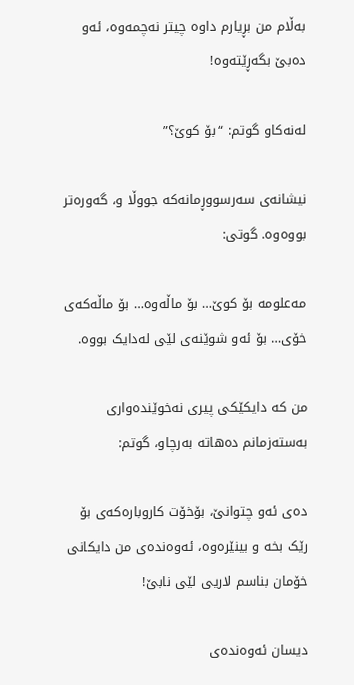بەڵام من بڕیارم داوە چیتر نەچمەوە، ئەو دەبێ بگەڕێتەوە!

لەنەکاو گوتم: “بۆ کوێ؟”

نیشانەی سەرسووڕمانەکە جووڵا و، گەورەتر بووەوە. گوتی:

مەعلومە بۆ کوێ… بۆ ماڵەوە… بۆ ماڵەکەی خۆی… بۆ ئەو شوێنەی لێی لەدایک بووە.

من کە دایکێکی پیری نەخوێندەواری بەستەزمانم دەهاتە بەرچاو، گوتم:

دەی ئەو چتوانێ، بۆخۆت کاروبارەکەی بۆ رێک بخە و بینێرەوە، ئەوەندەی من دایکانی خۆمان بناسم لاریی لێی نابێ!

دیسان ئەوەندەی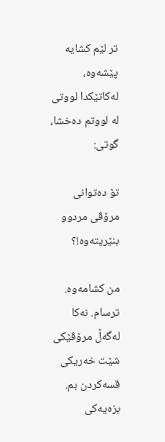تر لێم کشایە پێشەوە، لەکاتێکدا لووتی لە لووتم دەخشا، گوتی:

تۆ دەتوانی مرۆڤی مردوو بنێریتەوە!؟

من کشامەوە. ترسام. نەکا لەگەڵ مرۆڤێکی شێت خەریکی قسەکردن بم. بزەیەکی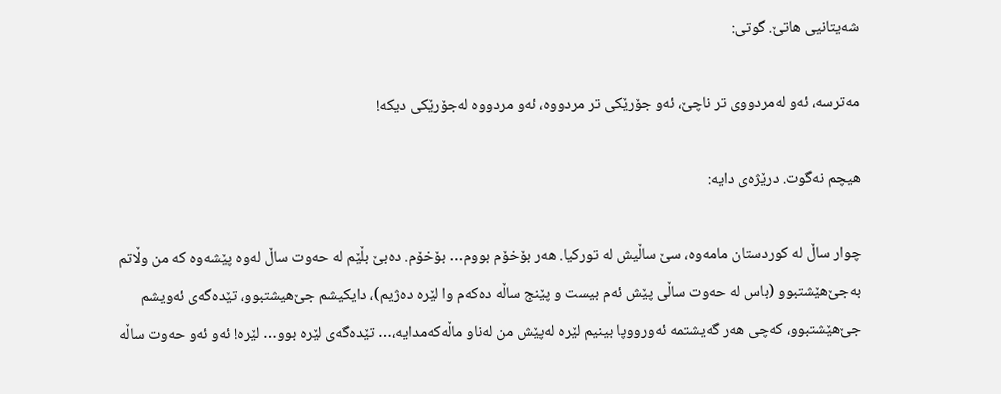شەیتانیی هاتێ. گوتی:

مەترسە، ئەو لەمردووی تر ناچێ، ئەو جۆرێکی تر مردووە، ئەو مردووە لەجۆرێکی دیکە!

هیچم نەگوت. درێژەی دایە:

چوار ساڵ لە کوردستان مامەوە، سێ ساڵیش لە تورکیا. هەر بۆخۆم بووم… بۆخۆم. دەبێ بڵێم لە حەوت ساڵ لەوە پێشەوە کە من وڵاتم بەجێ‌هێشتبوو (باس لە حەوت ساڵی پێش ئەم بیست و پێنج ساڵە دەکەم وا لێرە دەژیم)، دایکیشم جێ‌هیشتبوو، تێدەگەی ئەویشم جێ‌هێشتبوو، کەچی هەر گەیشتمە ئەورووپا بینیم لێرە لەپێش من لەناو ماڵەکەمدایە،… تێدەگەی لێرە بوو… لێرە! ئەو ئەو حەوت ساڵە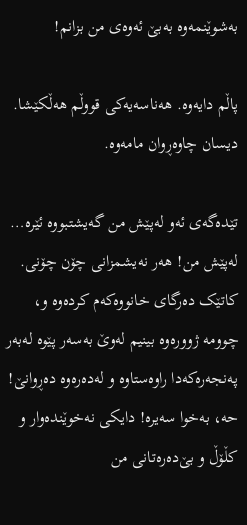بەشوێنمەوە بەبێ ئەوەی من بزانم!

پاڵم دایەوە. هەناسەیەکی قووڵم هەڵکێشا. دیسان چاوەڕوان مامەوە.

تێدەگەی ئەو لەپێش من گەیشتبووە ئێرە… لەپێش من! هەر نەیشمزانی چۆن چۆنی. کاتێک دەرگای خانووەکەم کردەوە و، چوومە ژوورەوە بینیم لەوێ بەسەر پێوە لەبەر پەنجەرەکەدا راوەستاوە و لەدەرەوە دەڕوانێ! حە، بەخوا سەیرە! دایکی نەخوێندەوار و کڵۆڵ و بێ‌دەرەتانی من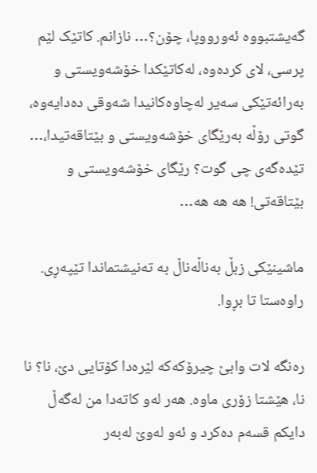گەیشتبووە ئەورووپا، چۆن؟… نازانم. کاتێک لێم پرسی، لای کردەوە، لەکاتێکدا خۆشەویستی و بەرائەتێکی سەیر لەچاوەکانیدا شەوقی دەدایەوە، گوتی رۆڵە بەرێگای خۆشەویستی و بێتاقەتیدا،… تێدەگەی چی گوت؟ رێگای خۆشەویستی و بێتاقەتی! هە هە هە…

ماشینێکی زبڵ بەناڵەناڵ بە تەنیشتماندا تێپەڕی. راوەستا تا بڕوا.

رەنگە لات وابێ چیرۆکەکە لێرەدا کۆتایی دێ، نا؟ نا نا، هێشتا زۆری ماوە. هەر لەو کاتەدا من لەگەڵ دایکم قسەم دەکرد و ئەو لەوێ لەبەر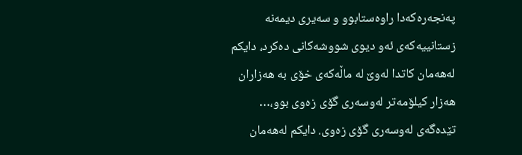پەنجەرەکەدا راوەستابوو و سەیری دیمەنە زستانییەکەی ئەو دیوی شووشەکانی دەکرد، دایکم لەهەمان کاتدا لەوێ لە ماڵەکەی خۆی بە هەزاران هەزار کیلۆمەتر لەوسەری گۆی زەوی بوو،… تێدەگەی لەوسەری گۆی زەوی. دایکم لەهەمان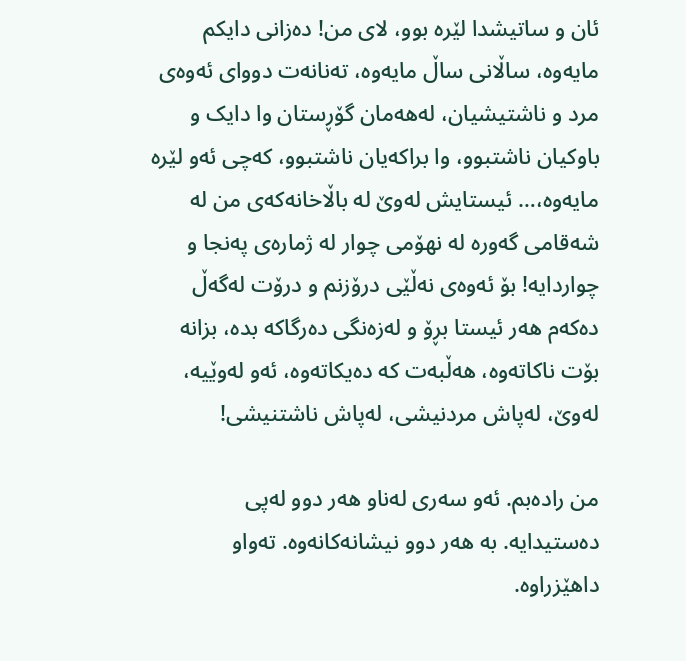ئان و ساتیشدا لێرە بوو، لای من! دەزانی دایکم مایەوە، ساڵانی ساڵ مایەوە، تەنانەت دووای ئەوەی مرد و ناشتیشیان، لەهەمان گۆڕستان وا دایک و باوکیان ناشتبوو، وا براکەیان ناشتبوو، کەچی ئەو لێرە مایەوە،… ئیستایش لەوێ لە باڵاخانەکەی من لە شەقامی گەورە لە نهۆمی چوار لە ژمارەی پەنجا و چواردایە! بۆ ئەوەی نەڵێی درۆزنم و درۆت لەگەڵ دەکەم هەر ئیستا بڕۆ و لەزەنگی دەرگاکە بدە، بزانە بۆت ناکاتەوە، هەڵبەت کە دەیکاتەوە، ئەو لەوێیە، لەوێ، لەپاش مردنیشی، لەپاش ناشتنیشی!

من رادەبم. ئەو سەری لەناو هەر دوو لەپی دەستیدایە. بە هەر دوو نیشانەکانەوە. تەواو داهێزراوە.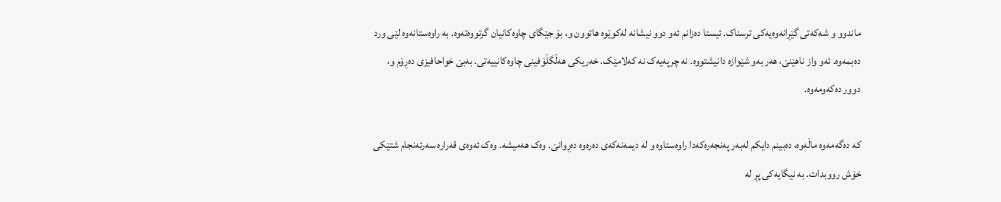ماندوو و شەکەتی گێڕانەوەیەکی ترسناک. ئیستا دەزانم ئەو دوو نیشانە لەکوێوە هاتوون و، بۆ جێگای چاوەکانیان گرتووەتەوە. بە راوەستانەوە لێی ورد دەبمەوە. ئەو واز ناهێنێ، هەر بەو شێوازە دانیشتووە. نە چرپەیەک نە کەلامێک. خەریکی هەڵگڵۆفینی چاوەکانییەتی. بەبێ خواحافیزی دەڕۆم و، دوور دەکەومەوە.

کە دەگەمەوە ماڵەوە، دەبینم دایکم لەبەر پەنجەرەکەدا راوەستاوە و لە دیمەنەکەی دەرەوە دەڕوانێ. وەک هەمیشە. وەک ئەوەی قەرارە سەرئەنجام شتێکی خۆش رووبدات. بە نیگایەکی پڕ لە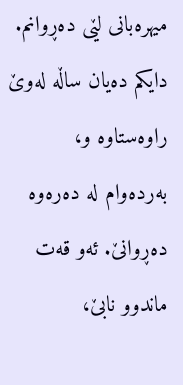میهرەبانی لێی دەڕوانم. دایکم دەیان ساڵە لەوێ راوەستاوە و، بەردەوام لە دەرەوە دەڕوانێ. ئەو قەت ماندوو نابێ،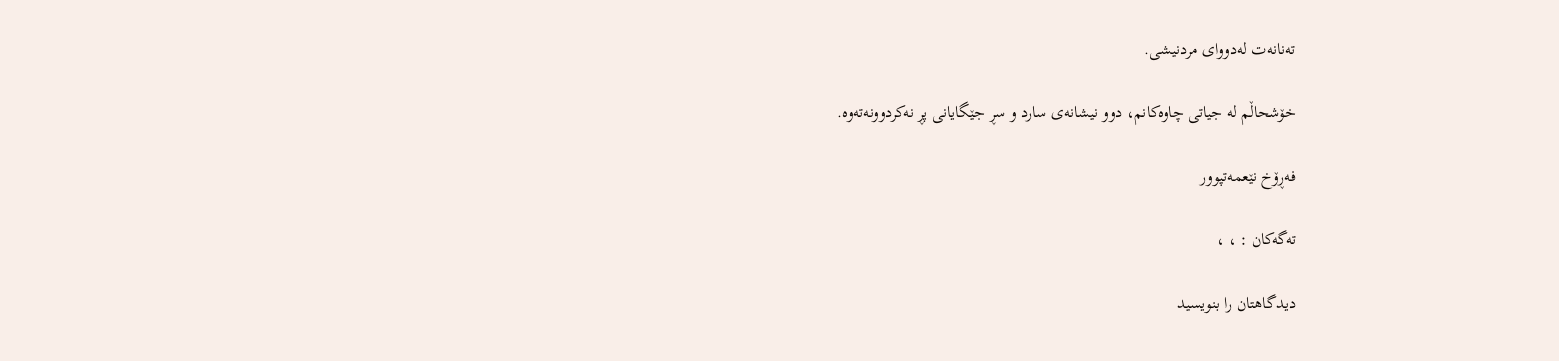تەنانەت لەدووای مردنیشی.

خۆشحاڵم لە جیاتی چاوەکانم، دوو نیشانەی سارد و سڕ جێگایانی پڕ نەکردوونەتەوە.

فەڕۆخ نێعمەتپوور

تەگەکان : ، ،

دیدگاهتان را بنویسید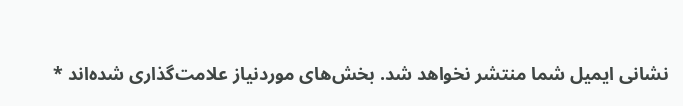نشانی ایمیل شما منتشر نخواهد شد. بخش‌های موردنیاز علامت‌گذاری شده‌اند *